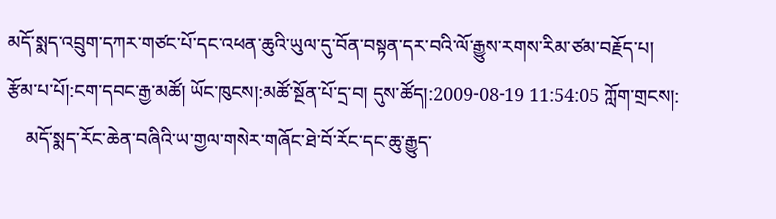མདོ་སྨད་འབྲུག་དཀར་གཙང་པོ་དང་འཕན་ཆུའི་ཡུལ་དུ་བོན་བསྟན་དར་བའི་ལོ་རྒྱུས་རགས་རིམ་ཙམ་བརྗོད་པ།
རྩོམ་པ་པོ།:ངག་དབང་རྒྱ་མཚོ། ཡོང་ཁུངས།:མཚོ་སྔོན་པོ་དྲ་བ། དུས་ཚོད།:2009-08-19 11:54:05 ཀློག་གྲངས།:
    མདོ་སྨད་རོང་ཆེན་བཞིའི་ཡ་གྱལ་གསེར་གཞོང་ཐེ་བོ་རོང་དང་ཆུ་རྒྱུད་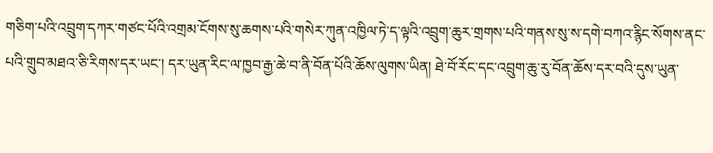གཅིག་པའི་འབྲུག་དཀར་གཙང་པོའི་འགྲམ་ངོགས་སུ་ཆགས་པའི་གསེར་ཀུན་འཁྱིལ་ཏེ་ད་ལྟའི་འབྲུག་ཆུར་གྲགས་པའི་གནས་སུ་ས་དགེ་བཀའ་རྙིང་སོགས་ནང་པའི་གྲུབ་མཐའ་ཅི་རིགས་དར་ཡང་། དར་ཡུན་རིང་ལ་ཁྱབ་རྒྱ་ཆེ་བ་ནི་བོན་པོའི་ཆོས་ལུགས་ཡིན། ཐེ་བོ་རོང་དང་འབྲུག་ཆུ་རུ་བོན་ཆོས་དར་བའི་དུས་ཡུན་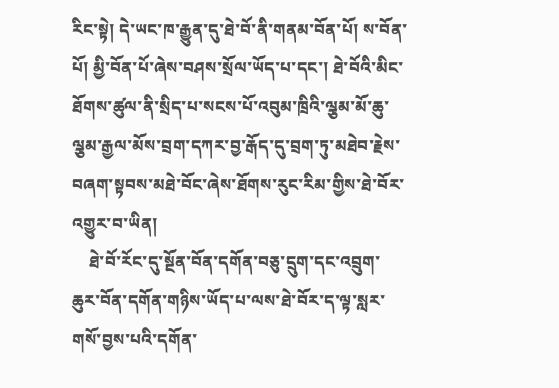རིང་སྟེ། དེ་ཡང་ཁ་རྒྱུན་དུ་ཐེ་བོ་ནི་གནམ་བོན་པོ། ས་བོན་པོ། མྱི་བོན་པོ་ཞེས་བཤས་སྲོལ་ཡོད་པ་དང་། ཐེ་བོའི་མིང་ཐོགས་ཚུལ་ནི་སྲིད་པ་སངས་པོ་འབུམ་ཁྲིའི་ལྕམ་མོ་ཆུ་ལྕམ་རྒྱལ་མོས་བྲག་དཀར་བྱ་རྒོད་དུ་བྲག་ཏུ་མཐེབ་རྗེས་བཞག་སྟབས་མཐེ་བོང་ཞེས་ཐོགས་རུང་རིམ་གྱིས་ཐེ་བོར་འགྱུར་བ་ཡིན།
    ཐེ་བོ་རོང་དུ་སྔོན་བོན་དགོན་བཅུ་དྲུག་དང་འབྲུག་ཆུར་བོན་དགོན་གཉིས་ཡོད་པ་ལས་ཐེ་བོར་ད་ལྟ་སླར་གསོ་བྱས་པའི་དགོན་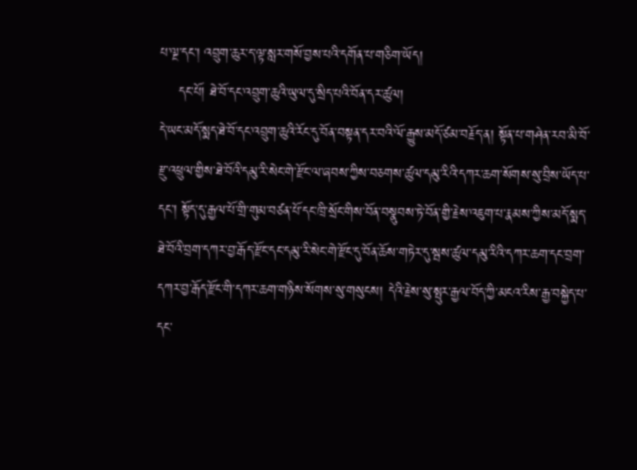པ་ལྔ་དང་། འབྲུག་ཆུར་ད་ལྟ་སླར་གསོ་བྱས་པའི་དགོན་པ་གཅིག་ཡོད།
    དང་པོ། ཐེ་བོ་དང་འབྲུག་ཆུའི་ཡུལ་དུ་སྲིད་པའི་བོན་དར་ཚུལ།
དེ་ཡང་མདོ་སྨད་ཐེ་བོ་དང་འབྲུག་ཆུའི་རོང་དུ་བོན་བསྟན་དར་བའི་ལོ་རྒྱུས་མདོ་ཙམ་བརྗོད་ན། སྟོན་པ་གཤེན་རབ་མི་བོ་རྫུ་འཕྲུལ་གྱིས་ཐེ་བོའི་དམུ་རི་སེང་གེ་རྫོང་ལ་ཞབས་ཀྱིས་བཅགས་ཚུལ་དམུ་རིའི་དཀར་ཆག་སོགས་སུ་བྲིས་ཡོད་པ་དང་། སྟོད་དུ་རྒྱལ་པོ་གྲི་གུམ་བཙན་པོ་དང་ཁྲི་སྲོང་གིས་བོན་བསྣུབས་ཏེ་བོན་གྱི་རྗེས་འཇུག་པ་རྣམས་ཀྱིས་མདོ་སྨད་ཐེ་བོའི་བྲག་དཀར་བྱ་རྒོད་རྫོང་དང་དམུ་རི་སེང་གེ་རྫོང་དུ་བོན་ཆོས་གཏེར་དུ་སྦས་ཚུལ་དམུ་རིའི་དཀར་ཆག་དང་བྲག་དཀར་བྱ་རྒོད་རྫོང་གི་དཀར་ཆག་གཉིས་སོགས་སུ་གསུངས། དེའི་རྗེས་སུ་སྤུར་རྒྱལ་བོད་ཀྱི་མངའ་རིས་རྒྱ་བསྐྱེད་པ་དང་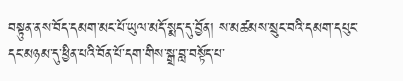བསྟུན་ནས་བོད་དམག་མང་པོ་ཡུལ་མདོ་སྨད་དུ་བྱོན། ས་མཚམས་སྲུང་བའི་དམག་དཔུང་དང་མཉམ་དུ་ཕྱིན་པའི་བོན་པོ་དག་གིས་སྒྲ་བླ་བསྟོད་པ་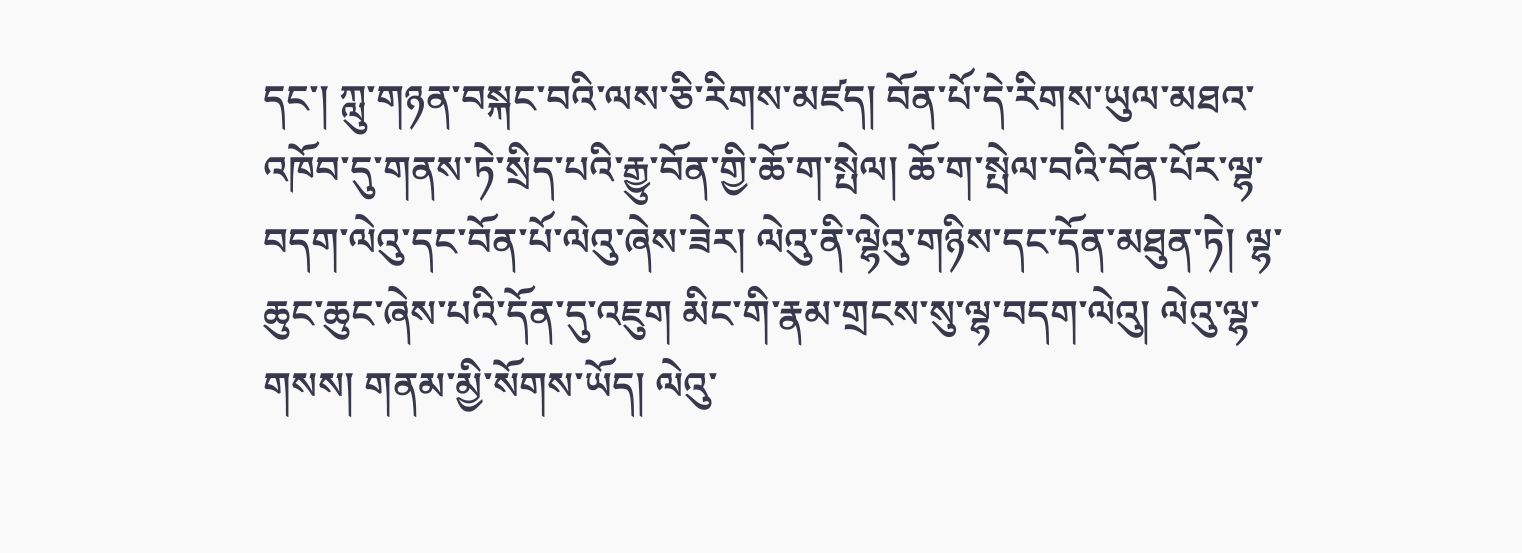དང་། ཀླུ་གཉན་བསྐང་བའི་ལས་ཅི་རིགས་མཛད། བོན་པོ་དེ་རིགས་ཡུལ་མཐའ་འཁོབ་དུ་གནས་ཏེ་སྲིད་པའི་རྒྱུ་བོན་གྱི་ཆོ་ག་སྤེལ། ཆོ་ག་སྤེལ་བའི་བོན་པོར་ལྷ་བདག་ལེའུ་དང་བོན་པོ་ལེའུ་ཞེས་ཟེར། ལེའུ་ནི་ལྷེའུ་གཉིས་དང་དོན་མཐུན་ཏེ། ལྷ་ཆུང་ཆུང་ཞེས་པའི་དོན་དུ་འཇུག མིང་གི་རྣམ་གྲངས་སུ་ལྷ་བདག་ལེའུ། ལེའུ་ལྷ་གསས། གནམ་མྱི་སོགས་ཡོད། ལེའུ་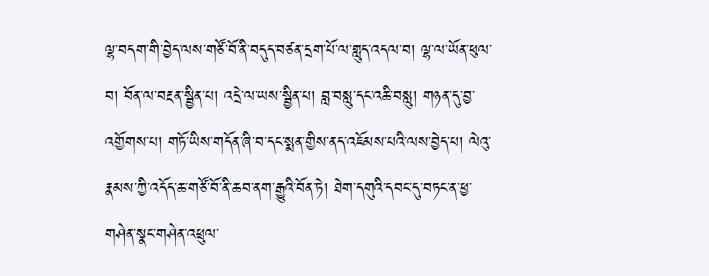ལྷ་བདག་གི་བྱེད་ལས་གཙོ་བོ་ནི་བདུད་བཙན་དྲག་པོ་ལ་གླུད་འདལ་བ། ལྷ་ལ་ཡོན་ཕུལ་བ། བོན་ལ་བརྔན་སྦྱིན་པ། འདྲེ་ལ་ཡས་སྦྱིན་པ། བླ་བསླུ་དང་འཆི་བསླུ། གཉན་དུ་བྱ་འགྱོགས་པ། གཏོ་ཡིས་གདོན་ཞི་བ་དང་སྨན་གྱིས་ནད་འཇོམས་པའི་ལས་བྱེད་པ། ལེའུ་རྣམས་ཀྱི་འདོད་ཆ་གཙོ་བོ་ནི་ཆབ་ནག་རྒྱུའི་བོན་ཏེ། ཐེག་དགུའི་དབང་དུ་བཏང་ན་ཕྱ་གཤེན་སྣང་གཤེན་འཕྲུལ་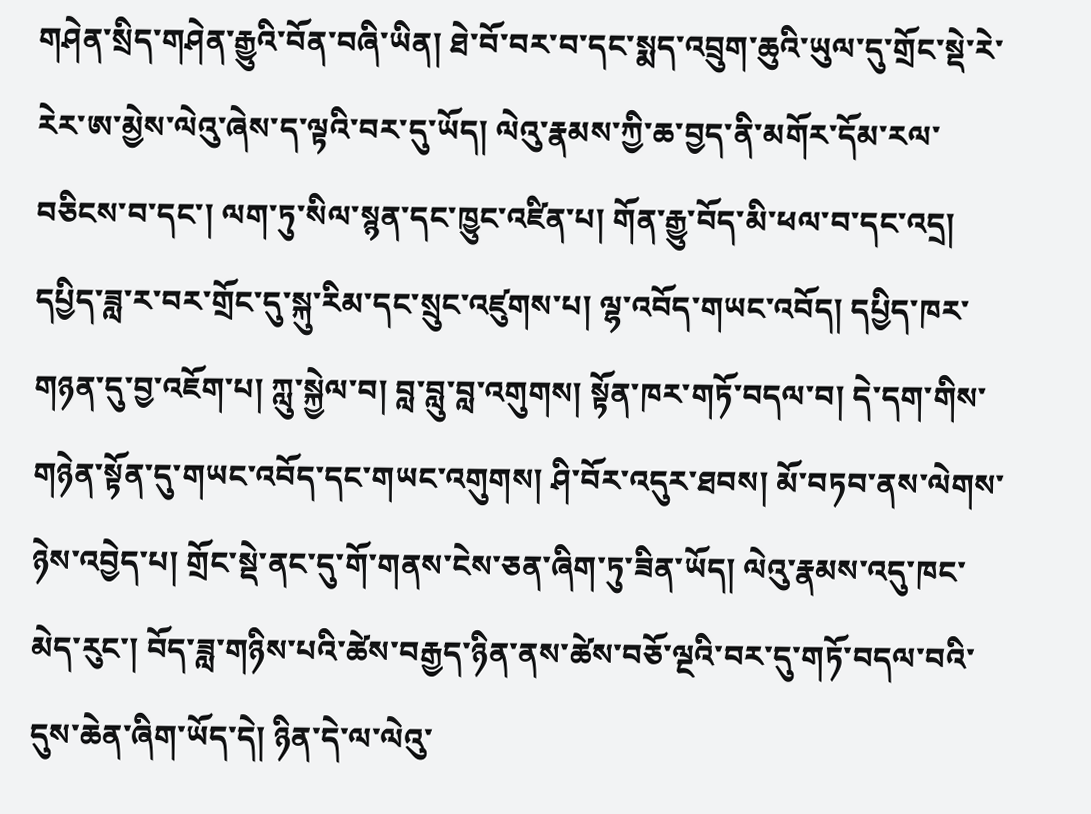གཤེན་སྲིད་གཤེན་རྒྱུའི་བོན་བཞི་ཡིན། ཐེ་བོ་བར་བ་དང་སྨད་འབྲུག་ཆུའི་ཡུལ་དུ་གྲོང་སྡེ་རེ་རེར་ཨ་མྱེས་ལེའུ་ཞེས་ད་ལྟའི་བར་དུ་ཡོད། ལེའུ་རྣམས་ཀྱི་ཆ་བྱད་ནི་མགོར་དོམ་རལ་བཅིངས་བ་དང་། ལག་ཏུ་སིལ་སྙན་དང་ཁྱུང་འཛིན་པ། གོན་རྒྱུ་བོད་མི་ཕལ་བ་དང་འདྲ། དཔྱིད་ཟླ་ར་བར་གྲོང་དུ་སྐུ་རིམ་དང་སྲུང་འཛུགས་པ། ལྷ་འབོད་གཡང་འབོད། དཔྱིད་ཁར་གཉན་དུ་བྱ་འཇོག་པ། ཀླུ་སྐྱེལ་བ། བླ་བླུ་བླ་འགུགས། སྟོན་ཁར་གཏོ་བདལ་བ། དེ་དག་གིས་གཉེན་སྟོན་དུ་གཡང་འབོད་དང་གཡང་འགུགས། ཤི་བོར་འདུར་ཐབས། མོ་བཏབ་ནས་ལེགས་ཉེས་འབྱེད་པ། གྲོང་སྡེ་ནང་དུ་གོ་གནས་ངེས་ཅན་ཞིག་ཏུ་ཟིན་ཡོད། ལེའུ་རྣམས་འདུ་ཁང་མེད་རུང་། བོད་ཟླ་གཉིས་པའི་ཚེས་བརྒྱད་ཉིན་ནས་ཚེས་བཅོ་ལྔའི་བར་དུ་གཏོ་བདལ་བའི་དུས་ཆེན་ཞིག་ཡོད་དེ། ཉིན་དེ་ལ་ལེའུ་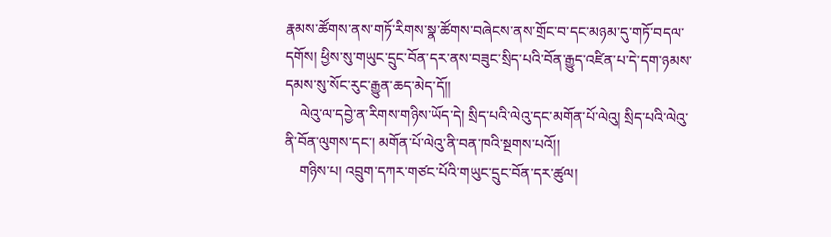རྣམས་ཚོགས་ནས་གཏོ་རིགས་སྣ་ཚོགས་བཞེངས་ནས་གྲོང་བ་དང་མཉམ་དུ་གཏོ་བདལ་དགོས། ཕྱིས་སུ་གཡུང་དྲུང་བོན་དར་ནས་བཟུང་སྲིད་པའི་བོན་རྒྱུད་འཛིན་པ་དེ་དག་ཉམས་དམས་སུ་སོང་རུང་རྒྱུན་ཆད་མེད་དོ།།
    ལེའུ་ལ་དབྱེ་ན་རིགས་གཉིས་ཡོད་དེ། སྲིད་པའི་ལེའུ་དང་མགོན་པོ་ལེའུ། སྲིད་པའི་ལེའུ་ནི་བོན་ལུགས་དང་། མགོན་པོ་ལེའུ་ནི་བན་ཁའི་སྔགས་པའོ།།
    གཉིས་པ། འབྲུག་དཀར་གཙང་པོའི་གཡུང་དྲུང་བོན་དར་ཚུལ།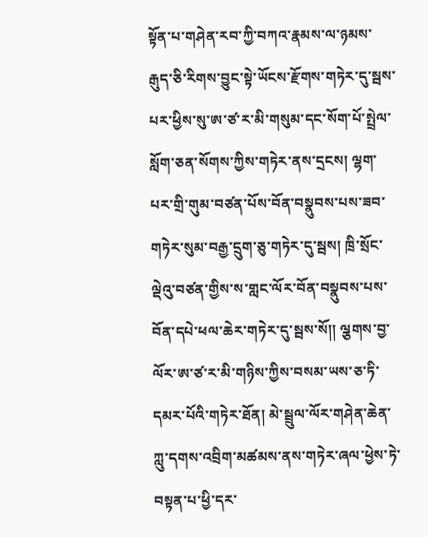སྟོན་པ་གཤེན་རབ་ཀྱི་བཀའ་རྣམས་ལ་ཉམས་རྒུད་ཅི་རིགས་བྱུང་སྟེ་ཡོངས་རྫོགས་གཏེར་དུ་སྦས་པར་ཕྱིས་སུ་ཨ་ཙ་ར་མི་གསུམ་དང་སོག་པོ་སྤྲེལ་སློག་ཅན་སོགས་ཀྱིས་གཏེར་ནས་དྲངས། ལྷག་པར་གྲི་གུམ་བཙན་པོས་བོན་བསྣུབས་པས་ཟབ་གཏེར་སུམ་བརྒྱ་དྲུག་ཅུ་གཏེར་དུ་སྦས། ཁྲི་སྲོང་ལྡེའུ་བཙན་གྱིས་ས་གླང་ལོར་བོན་བསྣུབས་པས་བོན་དཔེ་ཕལ་ཆེར་གཏེར་དུ་སྦས་སོ།། ལྕགས་བྱ་ལོར་ཨ་ཙ་ར་མི་གཉིས་ཀྱིས་བསམ་ཡས་ཅ་ཏི་དམར་པོའི་གཏེར་ཐོན། མེ་སྦྲུལ་ལོར་གཤེན་ཆེན་ཀླུ་དགས་འབྲིག་མཚམས་ནས་གཏེར་ཞལ་ཕྱེས་ཏེ་བསྟན་པ་ཕྱི་དར་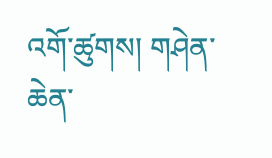འགོ་ཚུགས། གཤེན་ཆེན་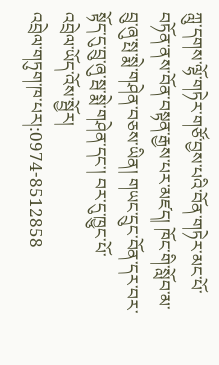ཀླུ་དགས་ལྷོ་གཏེར་གཙོ་བྱས་པའི་བོན་གཏེར་མང་པོ་བཏོན་ནས་བོན་བསྟན་རྒྱས་པར་མཛད། ཁོང་གི་སློབ་མ་བྲུ་ཞུ་སྤ་སྨེ་གཤེན་བཅས་ཡིན། གཡང་དྲུང་བོན་དར་བར་སྟོད་དུ་བྲུ་ཞུ་སྦ་སྨེ་གཤེན་དང་། བར་དུ་ཁྱུང་པོ་
འབྲེལ་ཡོད་འོས་སྦྱོར།
འབྲེལ་གཏུག་ཁ་པར།:0974-8512858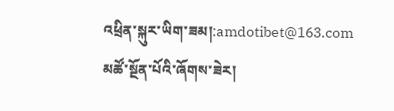འཕྲིན་སྐུར་ཡིག་ཟམ།:amdotibet@163.com
མཚོ་སྔོན་པོའི་ཞོགས་ཟེར།